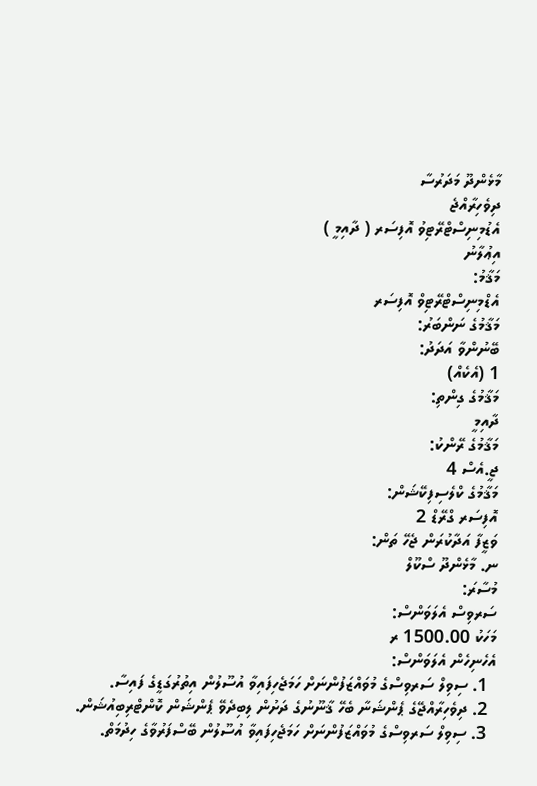މާޅެންދޫ މަދަރުސާ
ދިވެހިރާއްޖެ
އެޑުމިނިސްޓްރޭޓިވު އޮފިސަރ ( ދާއިމީ )
އިޢުލާނު
މަޤާމު:
އެޑްމިނިސްޓްރޭޓިވް އޮފިސަރ
މަޤާމުގެ ނަންބަރު:
ބޭނުންވާ އަދަދު:
1 (އެކެއް)
މަޤާމުގެ ގިންތި:
ދާއިމީ
މަޤާމުގެ ރޭންކު:
ޖީ.އެސް 4
މަޤާމުގެ ކްލެސިފިކޭޝަން:
އޮފިސަރ ގްރޭޑް 2
ވަޒީފާ އަދާކުރަން ޖެހޭ ތަން:
ނ. މާޅެންދޫ ސްކޫލް
މުސާރަ:
ސަރވިސް އެލަވަންސް:
މަހަކު 1500.00 ރ
އެހެނިހެން އެލަވަންސް:
  1. ސިވިލް ސަރވިސްގެ މުވައްޒަފުންނަށް ހަމަޖެހިފައިވާ އުސޫލުން އިތުރުގަޑީގެ ފައިސާ.
  2. ދިވެހިރާއްޖޭގެ ޕެންޝަނާ ބެހޭ ޤާނޫނުގެ ދަށުން ލިބިދެވޭ ޕެންޝަން ކޮންޓްރިބިއުޝަން.
  3. ސިވިލް ސަރވިސްގެ މުވައްޒަފުންނަށް ހަމަޖެހިފައިވާ އުސޫލުން ބޭސްފަރުވާގެ ހިދުމަތް.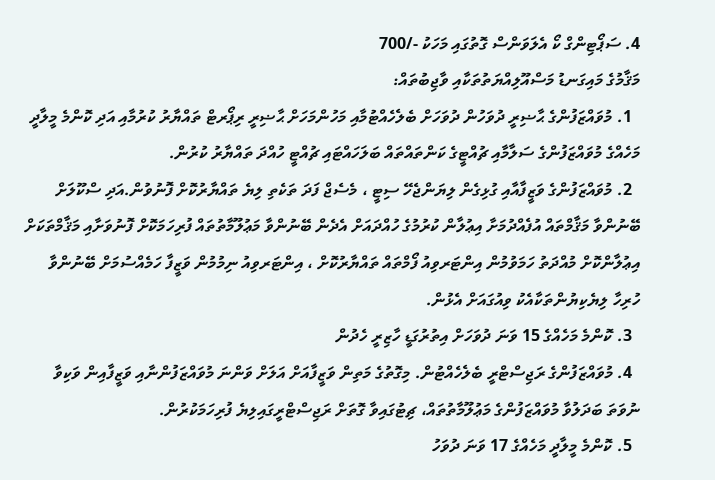4. ސަޕޯޓިންގް ކޯ އެލަވަންސް ގޮތުގައި މަހަކު -/700
މަޤާމުގެ މައިގަނޑު މަސްއޫލިއްޔަތުތަކާއި ވާޖިބުތައް:
  1. މުވައްޒަފުންގެ ޙާޟިރީ ދުވަހުން ދުވަހަށް ބެލެހެއްޓުމާއި މަހުންމަހަށް ޙާޟިރީ ރިޕޯރޓް ތައްޔާރު ކުރުމާއި އަދި ކޮންމެ މީލާދީ މަހެއްގެ މުވައްޒަފުންގެ ސަލާމާއި ޗުއްޓީގެ ކަންތައްތައް ބަލަހައްޓައި ޗުއްޓީ ހުއްދަ ތައްޔާރު ކުރުން.
  2. މުވައްޒަފުންގެ ވަޒީފާއާއި ގުޅިގެން ލިޔަންޖެހޭ ސިޓީ ، މެސެޖް ފަދަ ތަކެތި ލިޔެ ތައްޔާރުކޮށް ފޮނުވުން.އަދި ސްކޫލަށް ބޭނުންވާ މަޤާމްތައް އުފެއްދުމަށާ އިޢުލާން ކުރުމުގެ ހުއްދައަށް އެދެން ބޭނުންވާ މަޢުލޫމާތުތައް ފުރިހަމަކޮށް ފޮނުވަށާއި މަޤާމްތަކަށް އިޢުލާންކޮށް މުއްދަތު ހަމަވުމުން އިންޓަރވިއު ފޯމްތައް ތައްޔާރުކޮށް ، އިންޓަރވިއު ނިމުމުން ވަޒީފާ ހަމެއްސުމަށް ބޭނުންވާ ހުރިހާ ލިޔެކިޔުންތަކާއެކު ވިއުގައަށް އެޅުން.
  3. ކޮންމެ މަހެއްގެ 15 ވަނަ ދުވަހަށް އިތުރުގަޑީ ހާޒިރީ ހެދުން
  4. މުވައްޒަފުންގެ ރަޖިސްޓްރީ ބެލެހެއްޓުން. މިގޮތުގެ މަތިން ވަޒީފާއަށް އަލަށް ވަންނަ މުވައްޒަފުންނާއި ވަޒީފާއިން ވަކިވާ ނުވަތަ ބަދަލުވާ މުވައްޒަފުންގެ މަޢުލޫމާތުތައް، ޗިޓުގައިވާ ގޮތަށް ރަޖިސްޓްރީގައިލިޔެ ފުރިހަމަކުރުން.
  5. ކޮންމެ މީލާދީ މަހެއްގެ 17 ވަނަ ދުވަހު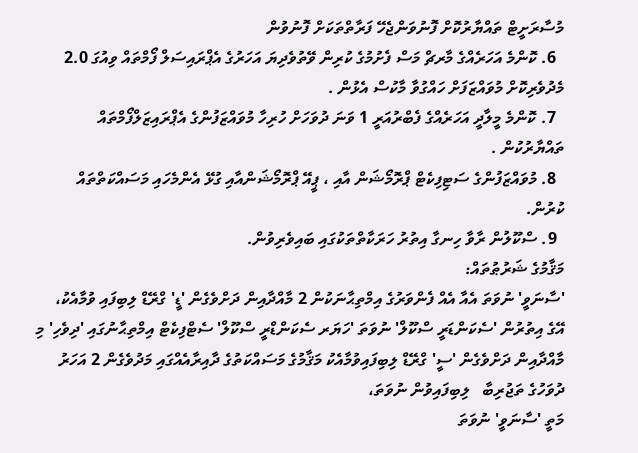މުސާރަށީޓް ތައްޔާރުކޮށް ފޮނުވަންޖެހޭ ފަރާތްތަކަށް ފޮނުވުން
  6. ކޮންމެ އަހަރެއްގެ މާރޗް މަސް ފެށުމުގެ ކުރިން ވޭތުވެދިޔަ އަހަރުގެ އެޕްރައިސަލް ފޯމްތައް ވިއުގަ 2.0 މެދުވެރިކޮށް މުވައްޒަފަށް ހައްގުވާ މާކުސް އެޅުން .
  7. ކޮންމެ މީލާދީ އަހަރެއްގެ ފެބްރުއަރީ 1 ވަނަ ދުވަހަށް ހުރިހާ މުވައްޒަފުންގެ އެޕްރައިޒަލްފޯމްތައް ތައްޔާރުކުން .
  8. މުވައްޒަފުންގެ ސަޓިފިކެޓް ޕްރޮމޯޝަން އާއި ، ޕީއޭ ޕްރޮމޯޝަންއާއި ގުޅޭ އެންމެހައި މަސައްކަތްތައް ކުރުން.
  9. ސްކޫލުން ރާވާ ހިނގާ އިތުރު ހަރަކާތްތަކުގައި ބައިވެރިވުން.
މަޤާމުގެ ޝަރުޠުތައް:
'ސާނަވީ' ނުވަތަ އެއާ އެއް ފެންވަރުގެ އިމްތިޙާނަކުން 2 މާއްދާއިން ދަށްވެގެން 'ޑީ' ގްރޭޑް ލިބިފައި ވުމާއެކު، އޭގެ އިތުރުން 'ސެކަންޑަރީ ސްކޫލް' ނުވަތަ 'ހަޔަރ ސެކަންޑްރީ ސްކޫލް' ސެޓްފިކެޓް އިމްތިޙާނުގައި 'ދިވެހި' މި މާއްދާއިން ދަށްވެގެން 'ސީ' ގްރޭޑް ލިބިފައިވުމާއެކު މަޤާމުގެ މަސައްކަތުގެ ދާއިރާއެއްގައި މަދުވެގެން 2 އަހަރު ދުވަހުގެ ތަޖުރިބާ   ލިބިފައިވުން ނުވަތަ،
މަތީ 'ސާނަވީ' ނުވަތަ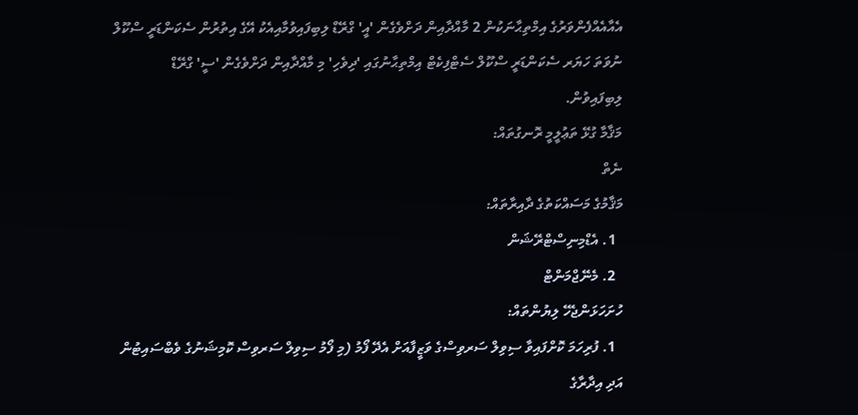އެއާއެއްފެންވަރުގެ އިމްތިޙާނަކުން 2 މާއްދާއިން ދަށްވެގެން 'އީ' ގްރޭޑް ލިބިފައިވުމާއިއެކު އޭގެ އިތުރުން ސެކަންޑަރީ ސްކޫލް ނުވަތަ ހަޔަރ ސެކަންޑަރީ ސްކޫލް ސެޓްފިކެޓް އިމްތިޙާނުގައި 'ދިވެހި' މި މާއްދާއިން ދަށްވެގެން 'ސީ' ގްރޭޑް ލިބިފައިވުން.
މަޤާމާ ގުޅޭ ތަޢުލީމީ ރޮނގުތައް:
ނެތް
މަޤާމުގެ މަސައްކަތުގެ ދާއިރާތައް:
  1. އެޑްމިނިސްޓްރޭޝަން
  2. މެނޭޖްމަންޓް
ހުށަހަޅަންޖެހޭ ލިޔުންތައް:
  1. ފުރިހަމަ ކޮށްފައިވާ ސިވިލް ސަރވިސްގެ ވަޒީފާއަށް އެދޭ ފޯމު (މި ފޯމު ސިވިލް ސަރވިސް ކޮމިޝަނުގެ ވެބްސައިޓުން އަދި އިދާރާގެ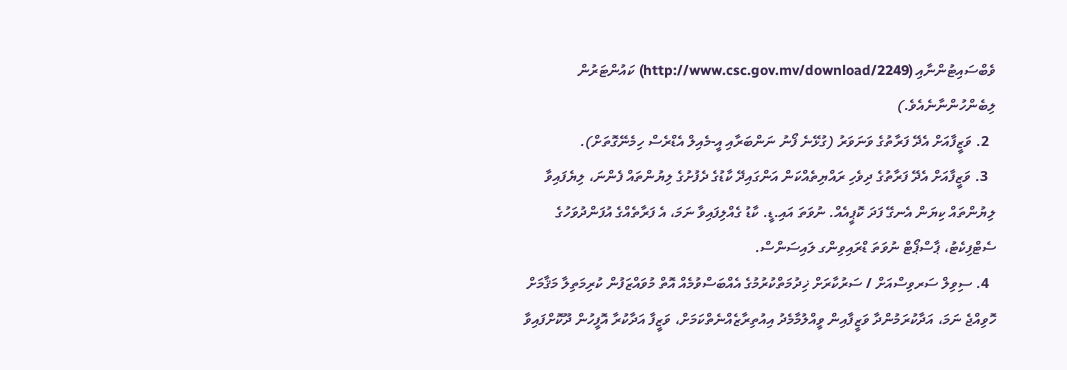ވެބްސައިޓުންނާއި (http://www.csc.gov.mv/download/2249) ކައުންޓަރުން ލިބެންހުންނާނެއެވެ.)
  2. ވަޒީފާއަށް އެދޭ ފަރާތުގެ ވަނަވަރު (ގުޅޭނެ ފޯނު ނަންބަރާއި އީ-މެއިލް އެޑްރެސް ހިމެނޭގޮތަށް).
  3. ވަޒީފާއަށް އެދޭ ފަރާތުގެ ދިވެހި ރައްޔިތެއްކަން އަންގައިދޭ ކާޑުގެ ދެފުށުގެ ލިޔުންތައް ފެންނަ، ލިޔެފައިވާ ލިޔުންތައް ކިޔަން އެނގޭ ފަދަ ކޮޕީއެއް. ނުވަތަ އައި.ޑީ. ކާޑު ގެއްލިފައިވާ ނަމަ، އެ ފަރާތެއްގެ އުފަންދުވަހުގެ ސެޓްފިކެޓު، ޕާސްޕޯޓް ނުވަތަ ޑްރައިވިންގ ލައިސަންސް.
  4. ސިވިލް ސަރވިސްއަށް / ސަރުކާރަށް ޚިދުމަތްކުރުމުގެ އެއްބަސްވުމެއް އޮތް މުވައްޒަފުން ކުރިމަތިލާ މަޤާމަށް ހޮވިއްޖެ ނަމަ، އަދާކުރަމުންދާ ވަޒީފާއިން ވީއްލުމާމެދު އިއުތިރާޒެއްނެތްކަމަށް، ވަޒީފާ އަދާކުރާ އޮފީހުން ދޫކޮށްފައިވާ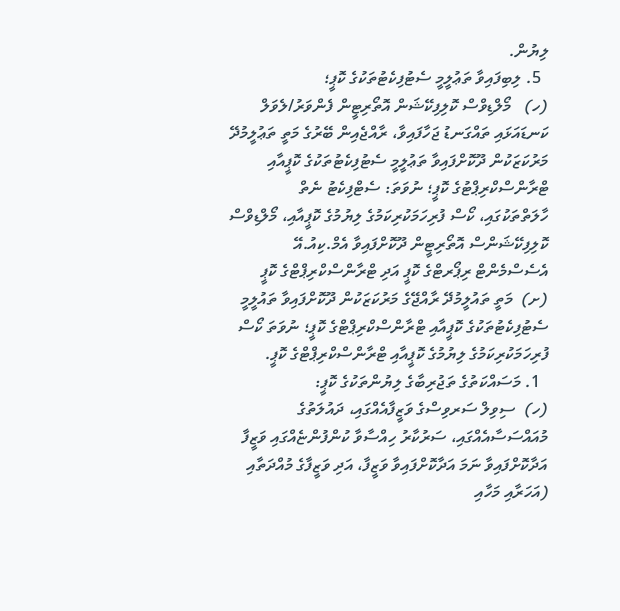ލިޔުން.
  5. ލިބިފައިވާ ތަޢުލީމީ ސެޓުފިކެޓުތަކުގެ ކޮޕީ؛
(ހ)   މޯލްޑިވްސް ކޮލިފިކޭޝަން އޮތޯރިޓީން ފެންވަރު/ލެވަލް ކަނޑައަޅައި ތައްގަނޑު ޖަހާފައިވާ، ރާއްޖެއިން ބޭރުގެ މަތީ ތަޢުލީމުދޭ މަރުކަޒަކުން ދޫކޮށްފައިވާ ތަޢުލީމީ ސެޓުފިކެޓުތަކުގެ ކޮޕީއާއި ޓްރާންސްކްރިޕްޓުގެ ކޮޕީ؛ ނުވަތަ: ސެޓްފިކެޓު ނެތް ހާލަތްތަކުގައި، ކޯސް ފުރިހަމަކުރިކަމުގެ ލިޔުމުގެ ކޮޕީއާއި، މޯލްޑިވްސް ކޮލިފިކޭޝަންސް އޮތޯރިޓީން ދޫކޮށްފައިވާ އެމް.ކިއު.އޭ އެސެސްމެންޓް ރިޕޯރޓްގެ ކޮޕީ އަދި ޓްރާންސްކްރިޕްޓްގެ ކޮޕީ
(ށ)  މަތީ ތައުލީމުދޭ ރާއްޖޭގެ މަރުކަޒަކުން ދޫކޮށްފައިވާ ތައުލީމީ ސެޓުފިކެޓުތަކުގެ ކޮޕީއާއި ޓްރާންސްކްރިޕްޓްގެ ކޮޕީ؛ ނުވަތަ ކޯސް ފުރިހަމަކުރިކަމުގެ ލިޔުމުގެ ކޮޕީއާއި ޓްރާންސްކްރިޕްޓްގެ ކޮޕީ.
  1. މަސައްކަތުގެ ތަޖުރިބާގެ ލިޔުންތަކުގެ ކޮޕީ:
(ހ)  ސިވިލް ސަރވިސްގެ ވަޒީފާއެއްގައި، ދައުލަތުގެ މުއައްސަސާއެއްގައި، ސަރުކާރު ހިއްސާވާ ކުންފުންޏެއްގައި ވަޒީފާ އަދާކޮށްފައިވާ ނަމަ އަދާކޮށްފައިވާ ވަޒީފާ، އަދި ވަޒީފާގެ މުއްދަތާއި (އަހަރާއި މަހާއި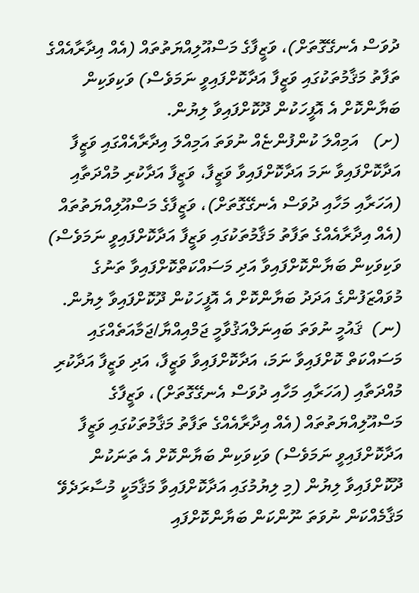ދުވަސް އެނގޭގޮތަށް)، ވަޒީފާގެ މަސްއޫލިއްޔަތުތައް (އެއް އިދާރާއެއްގެ ތަފާތު މަޤާމުތަކުގައި ވަޒީފާ އަދާކޮށްފައިވީ ނަމަވެސް) ވަކިވަކިން ބަޔާންކޮށް އެ އޮފީހަކުން ދޫކޮށްފައިވާ ލިޔުން.
(ށ)   އަމިއްލަ ކުންފުންޏެއް ނުވަތަ އަމިއްލަ އިދާރާއެއްގައި ވަޒީފާ އަދާކޮށްފައިވާ ނަމަ އަދާކޮށްފައިވާ ވަޒީފާ، ވަޒީފާ އަދާކުރި މުއްދަތާއި (އަހަރާއި މަހާއި ދުވަސް އެނގޭގޮތަށް)، ވަޒީފާގެ މަސްއޫލިއްޔަތުތައް (އެއް އިދާރާއެއްގެ ތަފާތު މަޤާމުތަކުގައި ވަޒީފާ އަދާކޮށްފައިވީ ނަމަވެސް) ވަކިވަކިން ބަޔާންކޮށްފައިވާ އަދި މަސައްކަތްކޮށްފައިވާ ތަނުގެ މުވައްޒަފުންގެ އަދަދު ބަޔާންކޮށް އެ އޮފީހަކުން ދޫކޮށްފައިވާ ލިޔުން.
(ނ)  ޤައުމީ ނުވަތަ ބައިނަލްއަޤުވާމީ ޖަމްއިއްޔާ/ޖަމާއަތެއްގައި މަސައްކަތް ކޮށްފައިވާ ނަމަ، އަދާކޮށްފައިވާ ވަޒީފާ، އަދި ވަޒީފާ އަދާކުރި މުއްދަތާއި (އަހަރާއި މަހާއި ދުވަސް އެނގޭގޮތަށް)، ވަޒީފާގެ މަސްއޫލިއްޔަތުތައް (އެއް އިދާރާއެއްގެ ތަފާތު މަޤާމުތަކުގައި ވަޒީފާ އަދާކޮށްފައިވީ ނަމަވެސް) ވަކިވަކިން ބަޔާންކޮށް އެ ތަނަކުން ދޫކޮށްފައިވާ ލިޔުން (މި ލިޔުމުގައި އަދާކޮށްފައިވާ މަޤާމަކީ މުސާރަދެވޭ މަޤާމެއްކަން ނުވަތަ ނޫންކަން ބަޔާންކޮށްފައި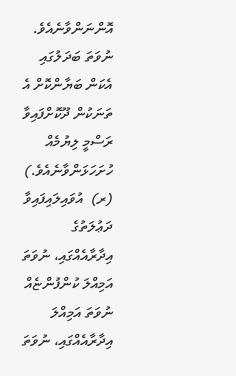އޮންނަންވާނެއެވެ. ނުވަތަ ބަދަލުގައި އެކަން ބަޔާންކޮށް އެ ތަނަކުން ދޫކޮށްފައިވާ ރަސްމީ ލިޔުމެއް ހުށަހަޅަންވާނެއެވެ.)
(ރ)  އުވައިލައިފައިވާ ދަޢުލަތުގެ އިދާރާއެއްގައި، ނުވަތަ އަމިއްލަ ކުންފުންޏެއް ނުވަތަ އަމިއްލަ އިދާރާއެއްގައި، ނުވަތަ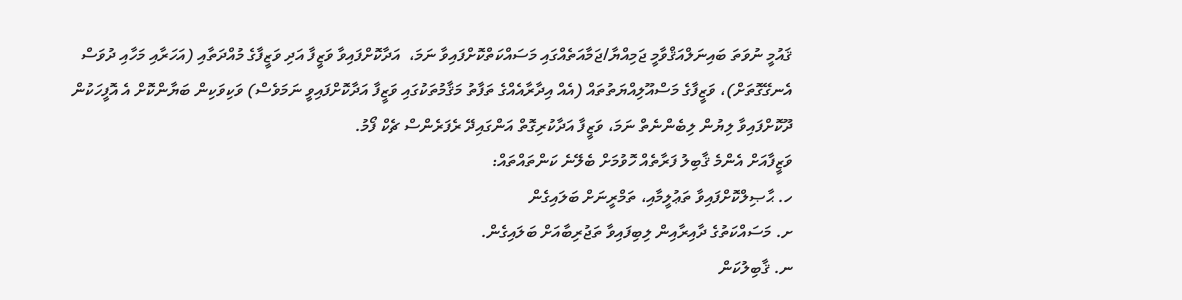ޤައުމީ ނުވަތަ ބައިނަލްއަޤްވާމީ ޖަމިއްޔާ/ޖަމާއަތެއްގައި މަސައްކަތްކޮށްފައިވާ ނަމަ،  އަދާކޮށްފައިވާ ވަޒީފާ އަދި ވަޒީފާގެ މުއްދަތާއި (އަހަރާއި މަހާއި ދުވަސް އެނގޭގޮތަށް)، ވަޒީފާގެ މަސްއޫލިއްޔަތުތައް (އެއް އިދާރާއެއްގެ ތަފާތު މަޤާމުތަކުގައި ވަޒީފާ އަދާކޮށްފައިވީ ނަމަވެސް) ވަކިވަކިން ބަޔާންކޮށް އެ އޮފީހަކުން ދޫކޮށްފައިވާ ލިޔުން ލިބެންނެތް ނަމަ، ވަޒީފާ އަދާކުރިގޮތް އަންގައިދޭ ރެފަރެންސް ޗެކް ފޯމު.
ވަޒީފާއަށް އެންމެ ޤާބިލު ފަރާތެއް ހޮވުމަށް ބެލޭނެ ކަންތައްތައް:
ހ. ޙާޞިލްކޮށްފައިވާ ތަޢުލީމާއި، ތަމްރީނަށް ބަލައިގެން
ށ. މަސައްކަތުގެ ދާއިރާއިން ލިބިފައިވާ ތަޖުރިބާއަށް ބަލައިގެން.
ނ. ޤާބިލުކަން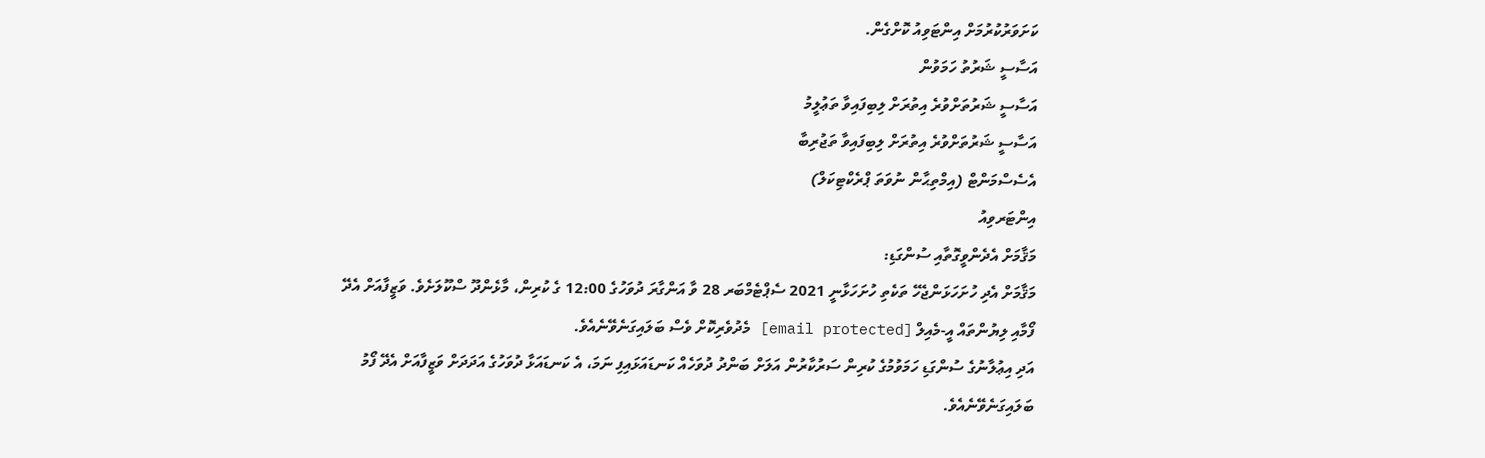ކަށަވަރުކުރުމަށް އިންޓަވިއު ކޮށްގެން.
އަސާސީ ޝަރުތު ހަމަވުން
އަސާސީ ޝަރުތަށްވުރެ އިތުރަށް ލިބިފައިވާ ތަޢުލީމު
އަސާސީ ޝަރުތަށްވުރެ އިތުރަށް ލިބިފައިވާ ތަޖުރިބާ
އެސެސްމަންޓް (އިމްތިޙާން ނުވަތަ ޕްރެކްޓިކަލް)
އިންޓަރވިއު
މަޤާމަށް އެދެންވީގޮތާއި ސުންގަޑި:
މަޤާމަށް އެދި ހުށަހަޅަންޖެހޭ ތަކެތި ހުށަހަޅާނީ 2021 ސެޕްޓެމްބަރ 28 ވާ އަންގާރަ ދުވަހުގެ 12:00 ގެ ކުރިން، މާޅެންދޫ ސްކޫލަށެވެ. ވަޒީފާއަށް އެދޭ ފޯމާއި ލިޔުންތައް އީ-މެއިލް [email protected] މެދުވެރިކޮށް ވެސް ބަލައިގަނެވޭނެއެވެ.
އަދި އިޢުލާނުގެ ސުންގަޑި ހަމަވުމުގެ ކުރިން ސަރުކާރުން އަލަށް ބަންދު ދުވަހެއް ކަނޑައަޅައިފި ނަމަ، އެ ކަނޑައަޅާ ދުވަހުގެ އަދަދަށް ވަޒީފާއަށް އެދޭ ފޯމު ބަލައިގަނެވޭނެއެވެ.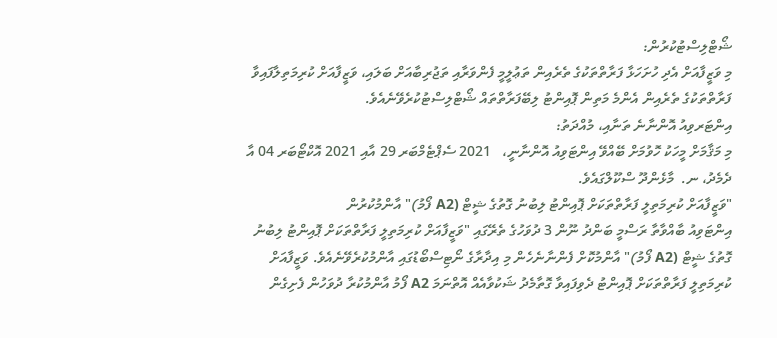ޝޯޓްލިސްޓުކުރުން:
މި ވަޒީފާއަށް އެދި ހުށަހަޅާ ފަރާތްތަކުގެ ތެރެއިން ތަޢުލީމީ ފެންވަރާއި ތަޖުރިބާއަށް ބަލައި، ވަޒީފާއަށް ކުރިމަތިލާފައިވާ ފަރާތްތަކުގެ ތެރެއިން އެންމެ މަތިން ޕޮއިންޓު ލިބޭފަރާތްތައް ޝޯޓްލިސްޓުކުރެވޭނެއެވެ.
އިންޓަރވިއު އޮންނާނެ ތަނާއި، މުއްދަތު:
މި މަޤާމަށް މީހަކު ހޮވުމަށް ބޭއްވޭ އިންޓަވިއު އޮންނާނީ،   2021 ސެޕްޓެމްބަރ 29 އާއި 2021 އޮކްޓޯބަރ 04 އާ ދެމެދު، ނ.  މާޅެންދޫ ސްކޫލްގައެވެ.
"ވަޒީފާއަށް ކުރިމަތިލީ ފަރާތްތަކަށް ޕޮއިންޓު ލިބުނު ގޮތުގެ ޝީޓް (A2 ފޯމު)" އާންމުކުރުން
އިންޓަވިއު ބާއްވާތާ ރަސްމީ ބަންދު ނޫން 3 ދުވަހުގެ ތެރޭގައި "ވަޒީފާއަށް ކުރިމަތިލީ ފަރާތްތަކަށް ޕޮއިންޓު ލިބުނު ގޮތުގެ ޝީޓް (A2 ފޯމު)" އާންމުކޮށް ފެންނާނެހެން މި އިދާރާގެ ނޯޓިސްބޯޑުގައި އާންމުކުރެވޭނެއެވެ. ވަޒީފާއަށް ކުރިމަތިލީ ފަރާތްތަކަށް ޕޮއިންޓު ދެވިފައިވާ ގޮތާމެދު ޝަކުވާއެއް އޮތްނަމަ A2 ފޯމު އާންމުކުރާ ދުވަހުން ފެށިގެން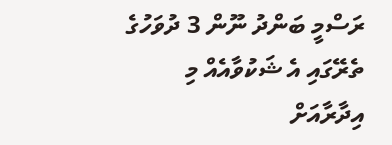ރަސްމީ ބަންދު ނޫން 3 ދުވަހުގެ ތެރޭގައި އެ ޝަކުވާއެއް މި އިދާރާއަށް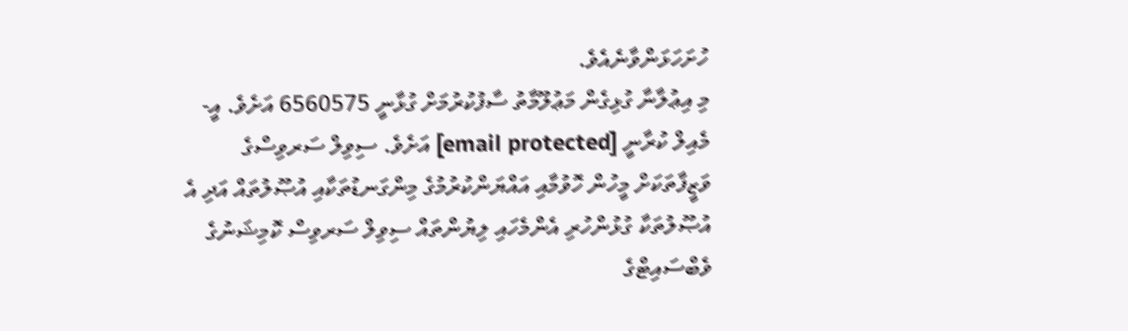ހުށަހަޅަންވާނެއެވެ.
މި އިޢުލާނާ ގުޅިގެން މަޢުލޫމާތު ސާފުކުރުމަށް ގުޅާނީ 6560575 އަށެވެ. އީ-މެއިލް ކުރާނީ [email protected] އަށެވެ. ސިވިލް ސަރވިސްގެ ވަޒީފާތަކަށް މީހުން ހޮވުމާއި އައްޔަންކުރުމުގެ މިންގަނޑުތަކާއި އުޞޫލުތައް އަދި އެ އުޞޫލުތަކާ ގުޅުންހުރި އެންމެހައި ލިޔުންތައް ސިވިލް ސަރވިސް ކޮމިޝަނުގެ ވެބްސައިޓްގެ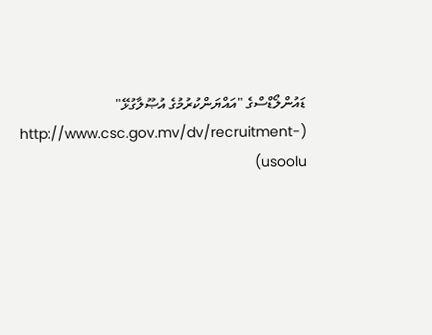ޑައުންލޯޑްސްގެ "އައްޔަންކުރުމުގެ އުޞޫލާގުޅޭ" (http://www.csc.gov.mv/dv/recruitment-usoolu)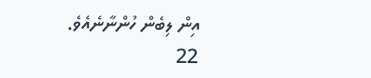އިން ލިބެން ހުންނާނެއެވެ.
22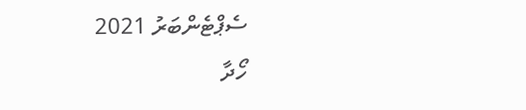ސެޕްޓެންބަރު 2021
ހޯދާ